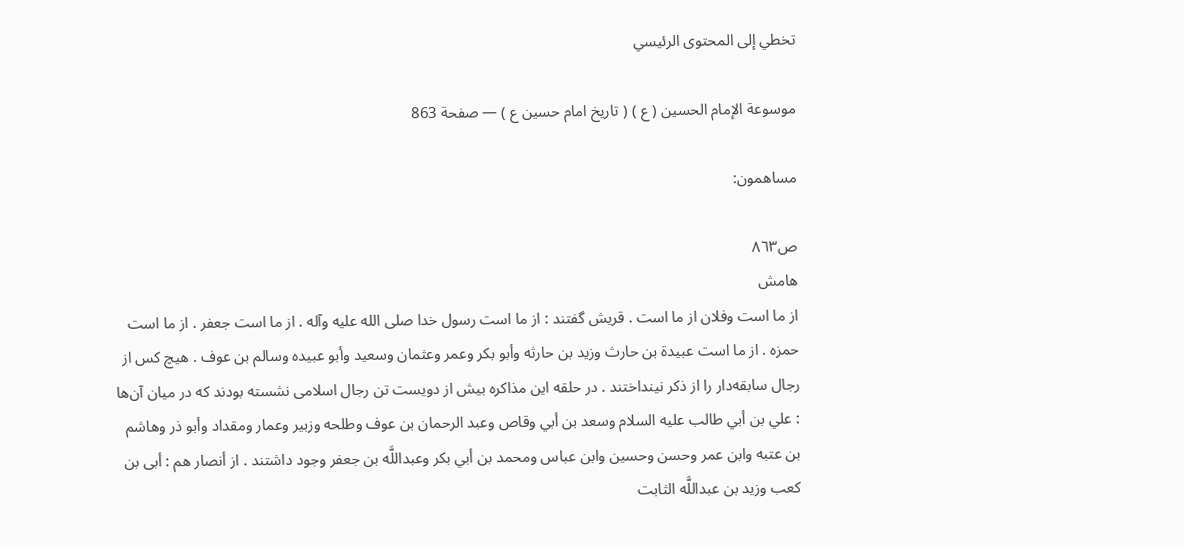تخطي إلى المحتوى الرئيسي

موسوعة الإمام الحسين ( ع ) ( تاريخ امام حسين ع ) — صفحة 863

مساهمون:

ص٨٦٣
هامش
از ما است وفلان از ما است . قريش گفتند : از ما است رسول خدا صلى الله عليه وآله . از ما است جعفر . از ما است حمزه . از ما است عبيدة بن حارث وزيد بن حارثه وأبو بكر وعمر وعثمان وسعيد وأبو عبيده وسالم بن عوف . هيچ كس از رجال سابقه‌دار را از ذكر نينداختند . در حلقه اين مذاكره بيش از دويست تن رجال اسلامى نشسته بودند كه در ميان آن‌ها : علي بن أبي طالب عليه السلام وسعد بن أبي وقاص وعبد الرحمان بن عوف وطلحه وزبير وعمار ومقداد وأبو ذر وهاشم بن عتبه وابن عمر وحسن وحسين وابن عباس ومحمد بن أبي بكر وعبداللَّه بن جعفر وجود داشتند . از أنصار هم : أبى بن كعب وزيد بن عبداللَّه الثابت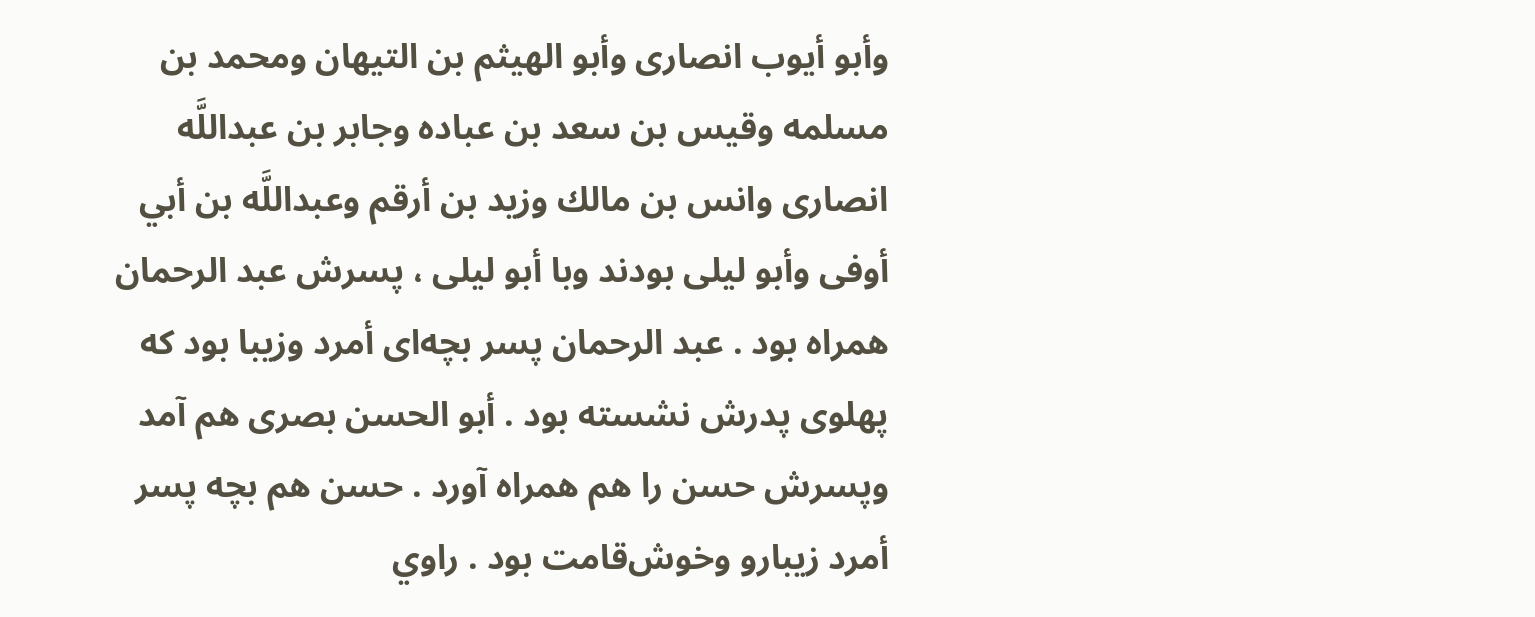وأبو أيوب انصارى وأبو الهيثم بن التيهان ومحمد بن مسلمه وقيس بن سعد بن عباده وجابر بن عبداللَّه انصارى وانس بن مالك وزيد بن أرقم وعبداللَّه بن أبي أوفى وأبو ليلى بودند وبا أبو ليلى ، پسرش عبد الرحمان همراه بود . عبد الرحمان پسر بچه‌اى أمرد وزيبا بود كه پهلوى پدرش نشسته بود . أبو الحسن بصرى هم آمد وپسرش حسن را هم همراه آورد . حسن هم بچه پسر أمرد زيبارو وخوش‌قامت بود . راوي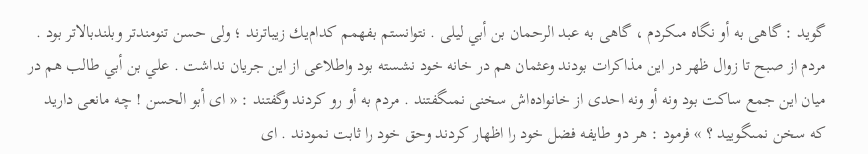گويد : گاهى به أو نگاه مىكردم ، گاهى به عبد الرحمان بن أبي ليلى . نتوانستم بفهمم كدام‌يك زيباترند ؛ ولى حسن تنومندتر وبلندبالاتر بود . مردم از صبح تا زوال ظهر در اين مذاكرات بودند وعثمان هم در خانه خود نشسته بود واطلاعى از اين جريان نداشت . علي بن أبي طالب هم در ميان اين جمع ساكت بود ونه أو ونه احدى از خانواده‌اش سخنى نمىگفتند . مردم به أو رو كردند وگفتند : « اى أبو الحسن ! چه مانعى داريد كه سخن نمىگوييد ؟ » فرمود : هر دو طايفه فضل خود را اظهار كردند وحق خود را ثابت نمودند . اى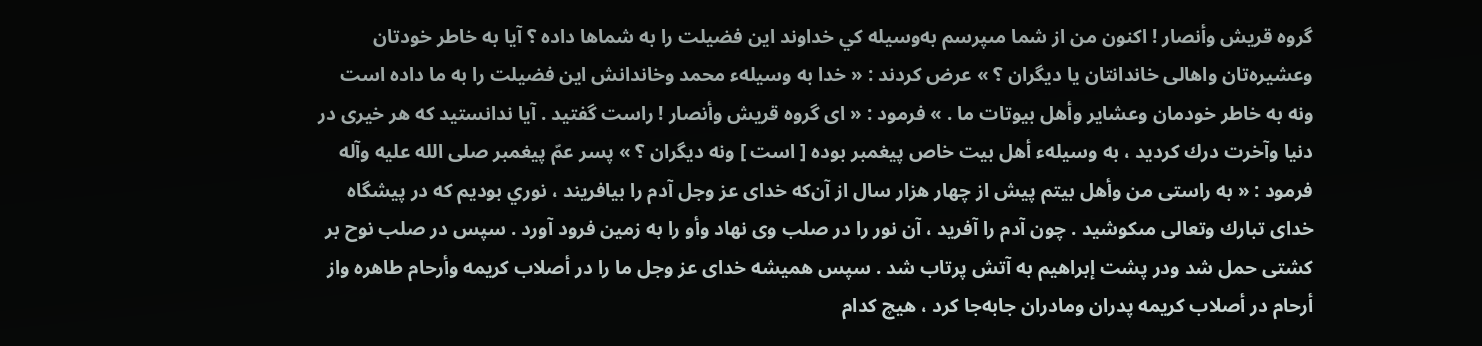گروه قريش وأنصار ! اكنون من از شما مىپرسم به‌وسيله كي خداوند اين فضيلت را به شماها داده ؟ آيا به خاطر خودتان وعشيره‌تان واهالى خاندانتان يا ديگران ؟ » عرض كردند : « خدا به وسيلهء محمد وخاندانش اين فضيلت را به ما داده است ونه به خاطر خودمان وعشاير وأهل بيوتات ما . » فرمود : « اى گروه قريش وأنصار ! راست گفتيد . آيا ندانستيد كه هر خيرى در دنيا وآخرت درك كرديد ، به وسيلهء أهل بيت خاص پيغمبر بوده [ است ] ونه ديگران ؟ » پسر عمّ پيغمبر صلى الله عليه وآله فرمود : « به راستى من وأهل بيتم پيش از چهار هزار سال از آن‌كه خداى عز وجل آدم را بيافريند ، نوري بوديم كه در پيشگاه خداى تبارك وتعالى مىكوشيد . چون آدم را آفريد ، آن نور را در صلب وى نهاد وأو را به زمين فرود آورد . سپس در صلب نوح بر كشتى حمل شد ودر پشت إبراهيم به آتش پرتاب شد . سپس هميشه خداى عز وجل ما را در أصلاب كريمه وأرحام طاهره واز أرحام در أصلاب كريمه پدران ومادران جابه‌جا كرد ، هيچ كدام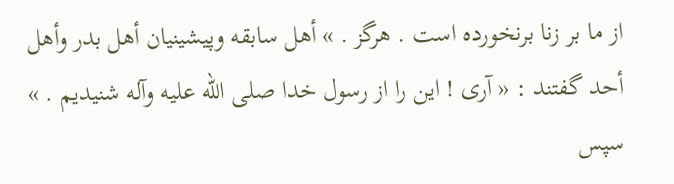از ما بر زنا برنخورده است . هرگز . » أهل سابقه وپيشينيان أهل بدر وأهل أحد گفتند : « آرى ! اين را از رسول خدا صلى الله عليه وآله شنيديم . » سپس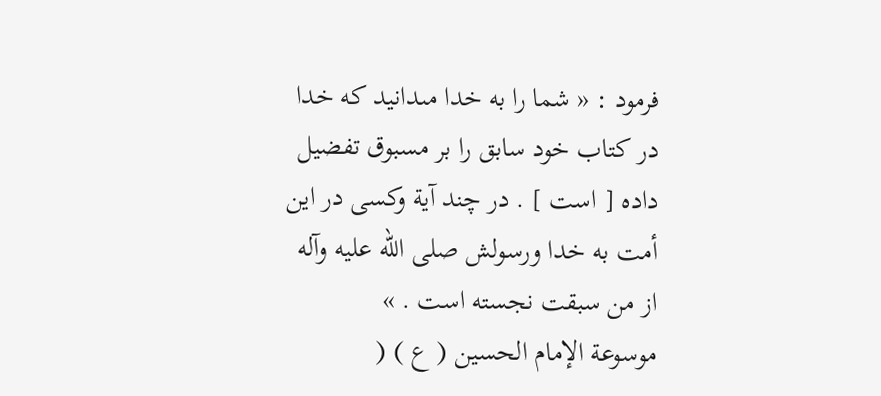فرمود : « شما را به خدا مىدانيد كه خدا در كتاب خود سابق را بر مسبوق تفضيل داده [ است ] . در چند آية وكسى در اين أمت به خدا ورسولش صلى الله عليه وآله از من سبقت نجسته است . »
موسوعة الإمام الحسين ( ع ) (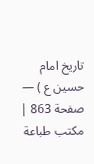تاريخ امام حسين ع ) — صفحة 863 | مكتب طباعة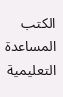الكتب المساعدة التعليمية